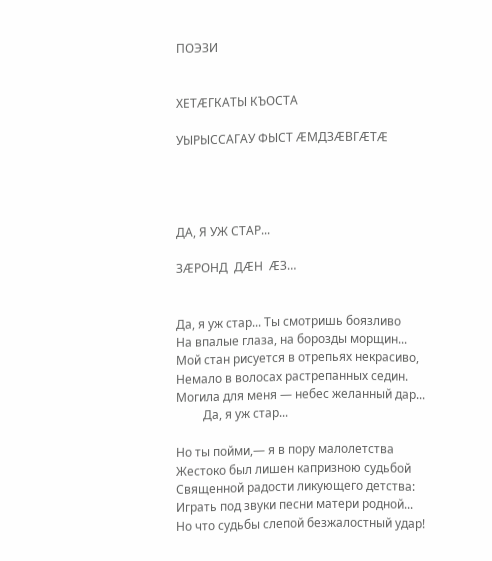ПОЭЗИ


ХЕТÆГКАТЫ КЪОСТА

УЫРЫССАГАУ ФЫСТ ÆМДЗÆВГÆТÆ




ДА, Я УЖ СТАР...

ЗÆРОНД  ДÆН  ÆЗ…


Да, я уж стар... Ты смотришь боязливо
На впалые глаза, на борозды морщин...
Мой стан рисуется в отрепьях некрасиво,
Немало в волосах растрепанных седин.
Могила для меня — небес желанный дар...
         Да, я уж стар...

Но ты пойми,— я в пору малолетства
Жестоко был лишен капризною судьбой
Священной радости ликующего детства:
Играть под звуки песни матери родной...
Но что судьбы слепой безжалостный удар!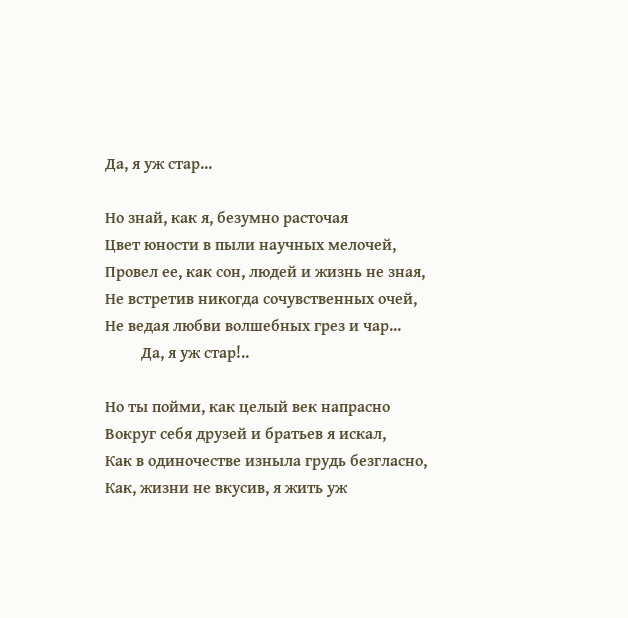Да, я уж стар...

Но знай, как я, безумно расточая
Цвет юности в пыли научных мелочей,
Провел ее, как сон, людей и жизнь не зная,
Не встретив никогда сочувственных очей,
Не ведая любви волшебных грез и чар...
         Да, я уж стар!..

Но ты пойми, как целый век напрасно
Вокруг себя друзей и братьев я искал,
Как в одиночестве изныла грудь безгласно,
Как, жизни не вкусив, я жить уж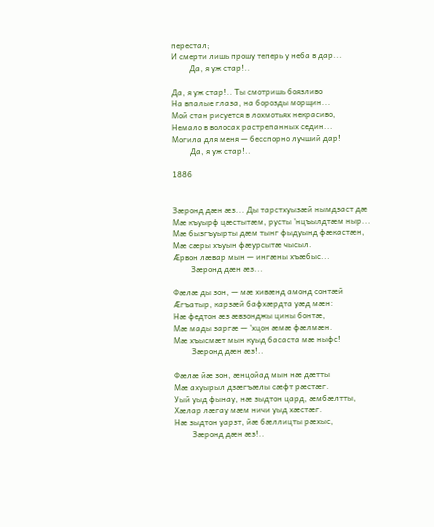перестал;
И смерти лишь прошу теперь у неба в дар...
         Да, я уж стар!..

Да, я уж стар!.. Ты смотришь боязливо
На впалые глаза, на борозды морщин...
Мой стан рисуется в лохмотьях некрасиво,
Немало в волосах растрепанных седин...
Могила для меня — бесспорно лучший дар!
         Да, я уж стар!..

1886


Зæронд дæн æз... Ды тарстхуызæй нымдзаст дæ
Мæ къуырф цæстытæм, русты 'нцъылдтæм ныр...
Мæ бызгъуырты дæм тынг фыдуынд фæкастæн,
Мæ сæры хъуын фæурсытæ чысыл.
Æрвон лæвар мын — ингæны хъæбыс...
         Зæронд дæн æз...

Фæлæ ды зон, — мæ хивæнд амонд сонтæй
Æгъатыр, карзæй бафхæрдта уæд мæн:
Нæ федтон æз æвзонджы цины бонтæ,
Мæ мады заргæ — 'хцон æмæ фæлмæн.
Мæ хъысмæт мын куыд басаста мæ ныфс!
         Зæронд дæн æз!..

Фæлæ йæ зон, æнцойад мын нæ дæтты
Мæ ахуырыл дзæгъæлы сæфт рæстæг.
Уый уыд фынау, нæ зыдтон цард, æмбæлтты,
Хæлар лæгау мæм ничи уыд хæстæг.
Нæ зыдтон уарзт, йæ бæллицты рæхыс,
         Зæронд дæн æз!..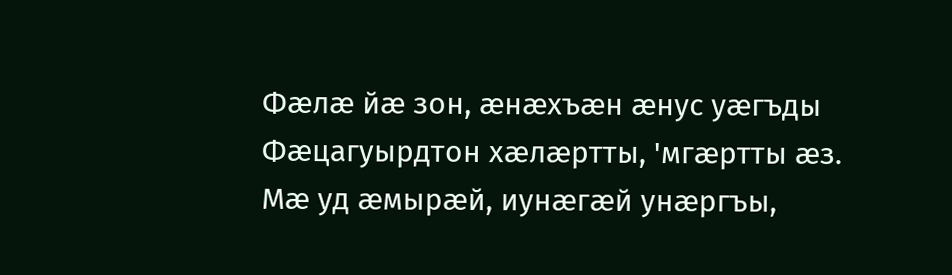Фæлæ йæ зон, æнæхъæн æнус уæгъды
Фæцагуырдтон хæлæртты, 'мгæртты æз.
Мæ уд æмырæй, иунæгæй унæргъы,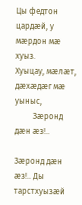Цы федтон цардæй, у мæрдон мæ хуыз.
Хуыцау, мæлæт, дæхæдæг мæ уыныс,
         Зæронд дæн æз!..

Зæронд дæн æз!.. Ды тарстхуызæй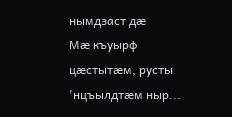нымдзаст дæ
Мæ къуырф цæстытæм, русты 'нцъылдтæм ныр...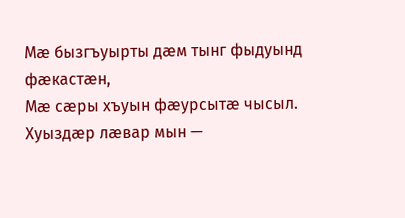Мæ бызгъуырты дæм тынг фыдуынд фæкастæн,
Мæ сæры хъуын фæурсытæ чысыл.
Хуыздæр лæвар мын —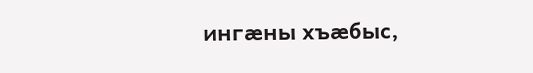ингæны хъæбыс,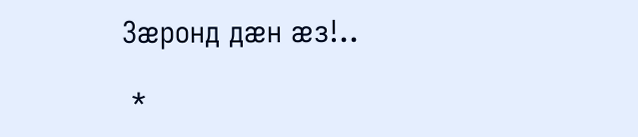Зæронд дæн æз!..

 *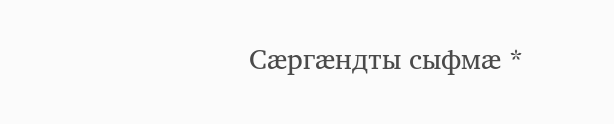Сæргæндты сыфмæ *